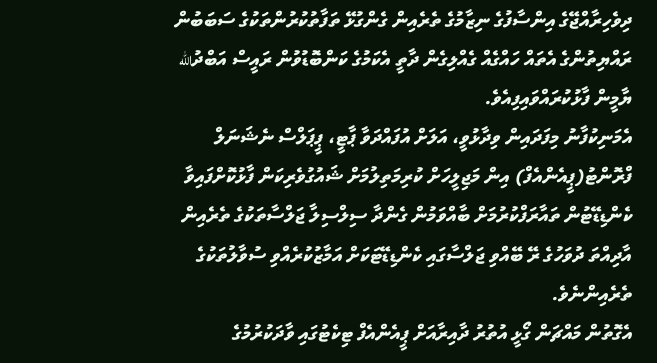ދިވެހިރާއްޖޭގެ އިންސާފުގެ ނިޒާމުގެ ތެރެއިން ގެންގުޅޭ ތަފާތުކުރުންތަކުގެ ސަބަބުން ރައްޔިތުންގެ އެތައް ހައްގެއް ގެއްލިގެން ދާތީ އެކަމުގެ ކަންބޮޑުވުން ރައީސް އަބްދުالله ޔާމީން ފާޅުކުރައްވައިފިއެވެ.
އެމަނިކުފާނު މިފަދައިން ވިދާޅުވީ، އަލަށް އުފައްދަވާ ޕާޓީ، ޕީޕަލްސް ނެޝަނަލް ފްރޮންޓު(ޕީއެންއެފް) އިން މަޖިލީހަށް ކުރިމަތިލުމަށް ޝައުގުވެރިކަން ފާޅުކޮށްފައިވާ ކެންޑިޑޭޓުން ތައާރަފްކުރުމަށް ބާއްވަމުން ގެންދާ ސިލްސިލާ ޖަލްސާތަކުގެ ތެރެއިން އާދިއްތަ ދުވަހުގެ ރޭ ބޭއްވި ޖަލްސާގައި ކެންޑިޑޭޓަކަށް އަމާޒުކުރެއްވި ސުވާލުތަކުގެ ތެރެއިންނެވެ.
އެގޮތުން މައްޗަން ގޯޅީ އުތުރު ދާއިރާއަށް ޕީއެންއެފް ޓިކެޓުގައި ވާދަކުރުމުގެ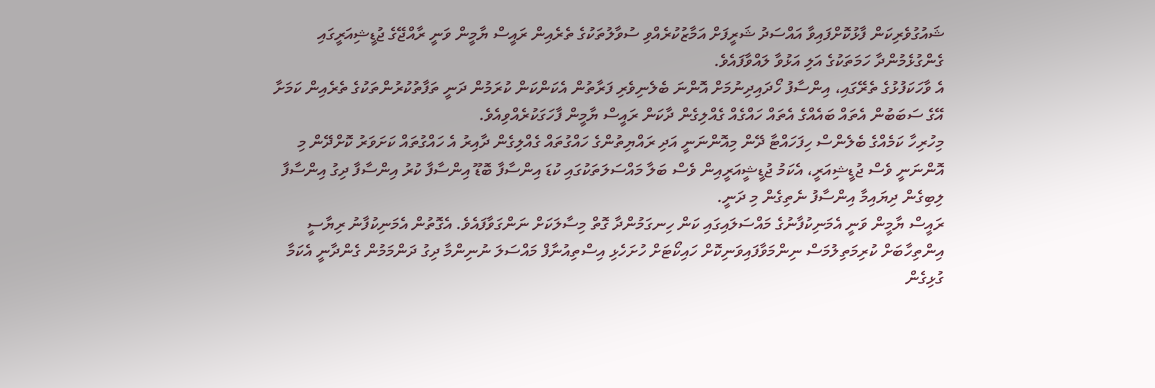ޝައުގުވެރިކަން ފާޅުކޮށްފައިވާ އައްސަދު ޝަރީފަށް އަމާޒުކުރެއްވި ސުވާލުތަކުގެ ތެރެއިން ރައީސް ޔާމީން ވަނީ ރާއްޖޭގެ ޖުޑީޝިއަރީގައި ގެންގުޅެމުންދާ ހަމަތަކުގެ އަލި އަޅުވާ ލައްވާފައެވެ.
އެ ވާހަކަފުޅުގެ ތެރޭގައި، އިންސާފު ހޯދައިދިނުމަށް އޮންނަ ބެލެނިވެރި ފަރާތުން އެކަންކަން ކުރަމުން ދަނީ ތަފާތުކުރުންތަކުގެ ތެރެއިން ކަމަށާ އޭގެ ސަބަބުން އެތައް ބައެއްގެ އެތައް ހައްގެއް ގެއްލިގެން ދާކަން ރައީސް ޔާމީން ފާހަގަކުރެއްވިއެވެ.
މިހުރިހާ ކަމެއްގެ ބެލެންސް ހިފަހައްޓާ ދޭން މިއޮންނަނީ އަދި ރައްޔިތުންގެ ހައްގުތައް ގެއްލިގެން ދާއިރު އެ ހައްގުތައް ކަށަވަރު ކޮށްދޭން މި އޮންނަނީ ވެސް ޖުޑީޝިއަރީ، އެކަމު ޖުޑީޝީއަރީއިން ވެސް ބަލާ މައްސަލަތަކުގައި ކުޑަ އިންސާފާ ބޮޑޫ އިންސާފާ ކުރު އިންސާފާ ދިގު އިންސާފާ ލިބިގެން ދިޔައިމާ އިންސާފު ނެތިގެން މި ދަނީ.
ރައީސް ޔާމީން ވަނީ އެމަނިކުފާނުގެ މައްސަލައިގައި ކަން ހިނގަމުންދާ ގޮތް މިސާލަކަށް ނަންގަވާފައެވެ. އެގޮތުން އެމަނިކުފާނު ރިޔާސީ އިންތިހާބަށް ކުރިމަތިލުމަސް ނިންމަވާފައިވަނިކޮށް ހައިކޯޓަށް ހުށަހެޅި އިސްތިއުނާފް މައްސަލަ ނުނިންމާ ދިގު ދަންމަމުން ގެންދާނީ އެކަމާ ގުޅިގެން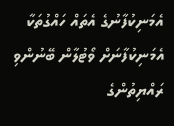އެމަނިކުފާނުގެ އެތައް ހައްގުތަކާ އެމަނިކުފާނަށް ވޯޓުލާން ބޭނުންވި ރައްޔިތުންގެ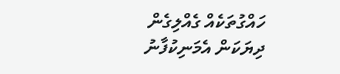ހައްގުތަކެއް ގެއްލިގެން ދިޔަކަން އެމަނިކުފާނު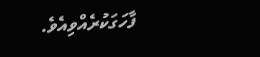ފާހަގަކުރެއްވިއެވެ.